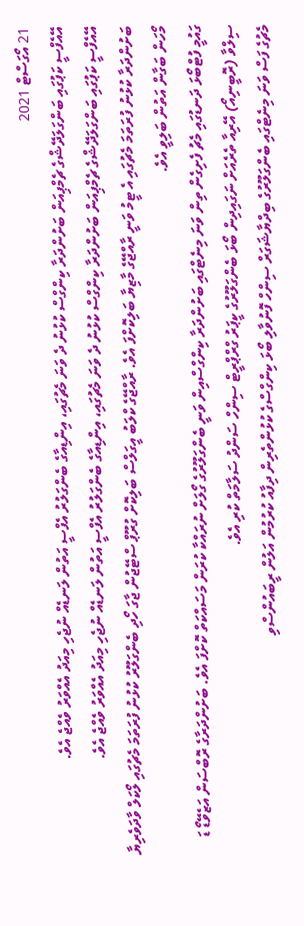21 އޯގަސްޓް 2021
އޭއެފްސީ ކަޕުގައި ބަންގަލަދޭޝްގެ ޗެމްޕިއަން ބަށުންދަރާ ކިންގްސް ކުޅުނު ދެ ވަނަ މެޗުގައި، އިންޑިއާގެ ބެންގަލުރު އެފްސީ އަތުން ލަނޑެއް ނުޖެހި މިއަދު އެއްވަރު ވެއްޖެ އެވެ.
އޭއެފްސީ ކަޕުގައި ބަންގަލަދޭޝްގެ ޗެމްޕިއަން ބަށުންދަރާ ކިންގްސް ކުޅުނު ދެ ވަނަ މެޗުގައި، އިންޑިއާގެ ބެންގަލުރު އެފްސީ އަތުން ލަނޑެއް ނުޖެހި މިއަދު އެއްވަރު ވެއްޖެ އެވެ.
ބަށުންދަރާ ކުޅުނު ފުރަތަމަ މެޗުގައި އެ ޓީމު ވަނީ ރާއްޖޭގެ މާޒިޔާ ބަލިކޮށްފަ އެވެ. ރާއްޖޭގެ ކްލަބު އީގަލްސް ބަލިކޮށް ގުރޫޕް ސްޓޭޖުން ޖާގަ ހޯދި ބެންގަލޫރު ކުޅުނު ފުރަތަމަ މެޗުގައި ލޯކަލް ވާދަވެރިޔާ މޯހަން ބަގާން އަތުން ބަލިވީ އެވެ.
ގައުމީ ފުޓްބޯޅަ ދަނޑުގައި މެޗު ފެށިގެން ތިން ވަނަ މިނެޓްގައި ބަށުންދަރާ ކިންގްސްއިން ވަނީ ބެންގަލޫރުގެ ގޯލަށް ނުރައްކާ ކުރަން މަސައްކަތް ކޮށްފަ އެވެ. ބަށުންދަރާގެ ރޮބްސަން އަޒެވޭޑޯ ޑަ ސިލްވާ (ރޮބީނިއޯ) އޭރިއާ ތެރެއަށް ނަގައިދިން ބޯޅަ ބެންގަލޫރުގެ ކީޕަރު ގްރްޕްރީޓް ސިންހް ސަންދު ސަލާމަތް ކުރި އެވެ.
މެޗުގެ ފަސް ވަނަ މިނެޓްގައި ބެންގަލޫރުގެ ބިދްޔާޝަގަރް ސިންހް ފޮނުވާލި ބޯޅަ ކިންގްސްގެ ކުޅުންތެރިން ދިފާއު ކުރުމުން އަލުން ރީބައުންސްވި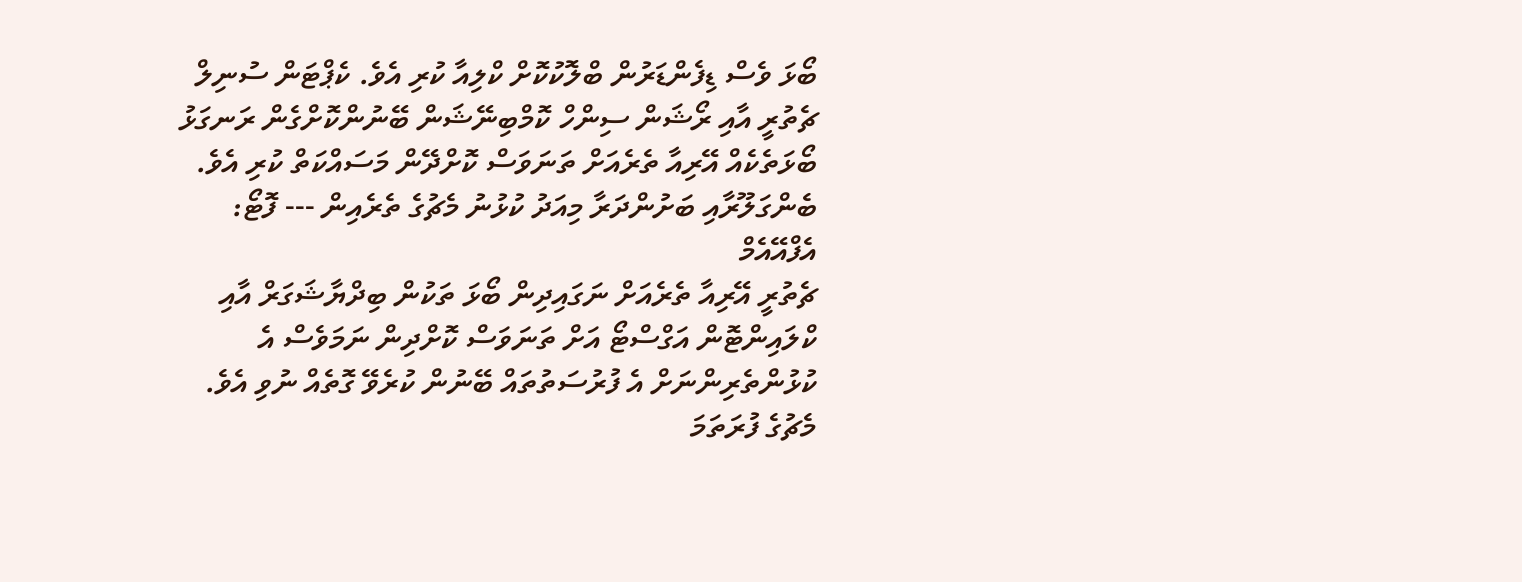ބޯޅަ ވެސް ޑިފެންޑަރުން ބްލޮކުކޮށް ކްލިއާ ކުރި އެވެ. ކެޕްޓަން ސުނިލް ޗެތުރީ އާއި ރޯޝަން ސިންހް ކޮމްބިނޭޝަން ބޭނުންކޮށްގެން ރަނގަޅު ބޯޅަތެކެއް އޭރިއާ ތެރެއަށް ތަނަވަސް ކޮށްދޭން މަސައްކަތް ކުރި އެވެ.
ބެންގަލޫރާއި ބަށުންދަރާ މިއަދު ކުޅުނު މެޗުގެ ތެރެއިން --- ފޮޓޯ: އެފްއޭއެމް
ޗެތުރީ އޭރިއާ ތެރެއަށް ނަގައިދިން ބޯޅަ ތަކުން ބިދްޔާޝަގަރް އާއި ކްލައިންޓޮން އަގްސްޓޯ އަށް ތަނަވަސް ކޮށްދިން ނަމަވެސް އެ ކުޅުންތެރިންނަށް އެ ފުރުސަތުތައް ބޭނުން ކުރެވޭ ގޮތެއް ނުވި އެވެ.
މެޗުގެ ފުރަތަމަ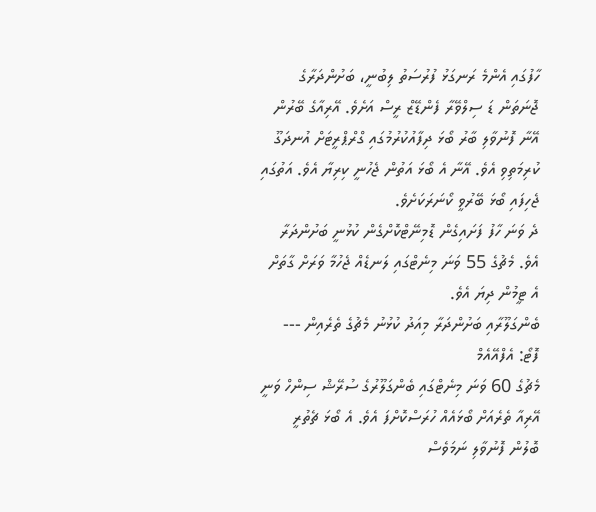ހާފުގައި އެންމެ ރަނގަޅު ފުރުސަތު ލިބުނީ، ބަށުންދަރާގެ ޖޮނަތަން ޑަ ސިލްވޭރާ ފެންޑޭޒް ރީސް އަށެވެ. އޭރިއާގެ ބޭރުން އޭނާ ފޮނުވާލި ބާރު ބޯޅަ ދިފާއުކުރުމުގައި ގްރްޕްރީޓަށް އުނދަގޫ ކުރިމަތިވި އެވެ. އޭނާ އެ ބޯޅަ އަތުން ޖެހުނީ ކިރިޔާ އެވެ. އަތުގައި ޖެހިފައި ބޯޅަ ބޭރުވީ ކޯނަރަކަށެވެ.
ދެ ވަނަ ހާފު ފަށައިގެން ޑޮމިނޭޓްކޮށްގެން ކުޅުނީ ބަށުންދަރާ އެވެ. މެޗުގެ 55 ވަނަ މިނެޓްގައި ލަނޑެއް ޖެހުމާ ވަރަށް ގާތަށް އެ ޓީމުން ދިޔަ އެވެ.
ބެންގަލޫރާއި ބަށުންދަރާ މިއަދު ކުޅުނު މެޗުގެ ތެރެއިން --- ފޮޓޯ: އެފްއޭއެމް
މެޗުގެ 60 ވަނަ މިނެޓްގައި ބެންގަލޫރުގެ ސުރޭޝް ސިންހް ވަނީ އޭރިއާ ތެރެއަށް ބޯޅައެއް ހުރަސްކޮށްފަ އެވެ. އެ ބޯޅަ ޗެތުރީ ބޮލުން ފޮނުވާލި ނަމަވެސް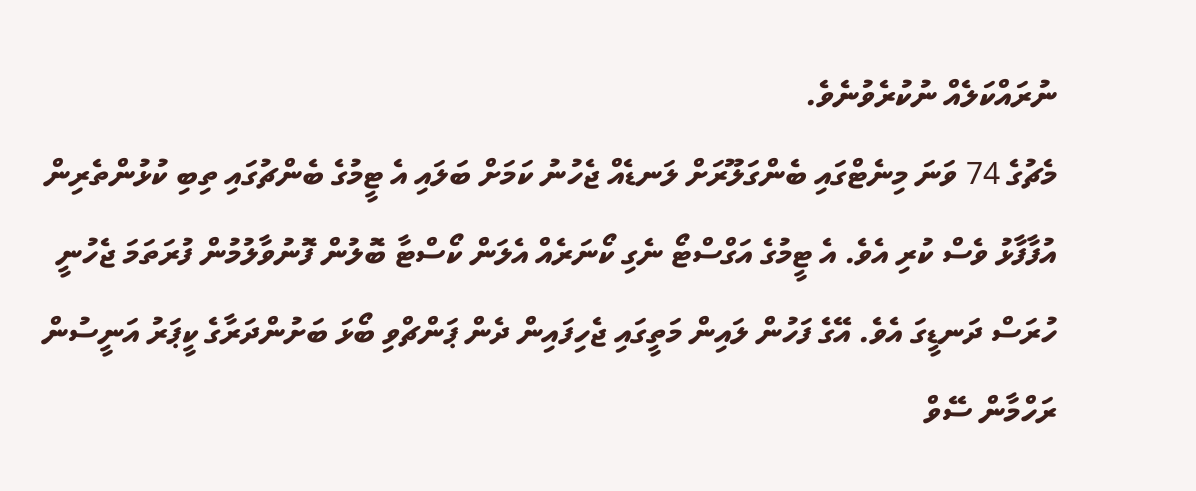ނުރައްކަލެއް ނުކުރެވުނެވެ.
މެޗުގެ 74 ވަނަ މިނެޓްގައި ބެންގަލޫރަށް ލަނޑެއް ޖެހުނު ކަމަށް ބަލައި އެ ޓީމުގެ ބެންޗުގައި ތިބި ކުޅުންތެރިން އުފާފާޅު ވެސް ކުރި އެވެ. އެ ޓީމުގެ އަގްސްޓޯ ނެގި ކޯނަރެއް އެލަން ކޯސްޓާ ބޮލުން ފޮނުވާލުމުން ފުރަތަމަ ޖެހުނީ ހުރަސް ދަނޑީގަ އެވެ. އޭގެ ފަހުން ލައިން މަތީގައި ޖެހިފައިން ދެން ޕަންޗްވި ބޯޅަ ބަށުންދަރާގެ ކީޕަރު އަނީސުން ރަހްމާން ސޭވް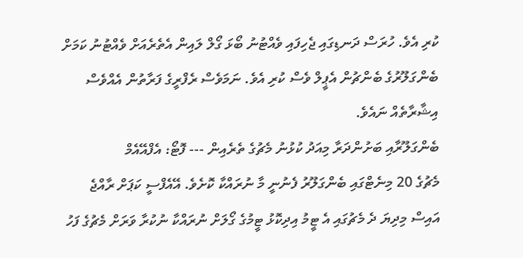ކުރި އެވެ. ހުރަސް ދަނޑިގައި ޖެހިފައި ވެއްޓުނު ބޯޅަ ގޯލް ލައިން އެތެރެއަށް ވެއްޓުނު ކަމަށް ބެންގަލޫރުގެ ބެންޗުން އެޕީލް ވެސް ކުރި އެވެ. ނަމަވެސް ރެފްރީގެ ފަރާތުން އެއްވެސް އިޝާރާތެއް ނައެވެ.
ބެންގަލޫރާއި ބަށުންދަރާ މިއަދު ކުޅުނު މެޗުގެ ތެރެއިން --- ފޮޓޯ: އެފްއޭއެމް
މެޗުގެ 20 މިނެޓްގައި ބެންގަލޫރު ފެނުނީ މާ ނުރައްކާ ކޮށެވެ. އޭއެފްސީ ކަޕަށް ރާއްޖެ އައިސް މިދިޔަ ދެ މެޗުގައި އެ ޓީމު އިދިކޮޅު ޓީމުގެ ގޯލަށް ނުރައްކާ ނުކުރާ ވަރަށް މެޗުގެ ފަހު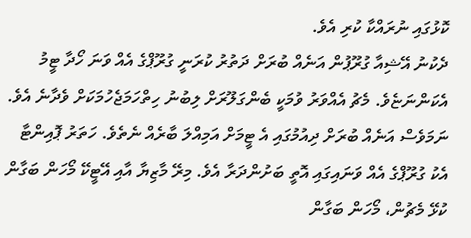ކޮޅުގައި ނުރައްކާ ކުރި އެވެ.
ދެކުނު އޭޝިއާ ގުރޫޕުން އަނެއް ބުރަށް ދަތުރު ކުރަނީ ގުރޫޕްގެ އެއް ވަނަ ހޯދާ ޓީމު އެކަންނަޏެވެ. މެޗު އެއްވަރު ވުމަކީ ބެންގަލޫރަށް ލިބުނު ހިތްހަމަޖެހުމަކަށް ވެދާނެ އެވެ. ނަމަވެސް އަނެއް ބުރަށް ދިއުމުގައި އެ ޓީމަށް އަމިއްލަ ބާރެއް ނެތެވެ. ހަތަރު ޕޮއިންޓާ އެކު ގުރޫޕްގެ އެއް ވަނައިގައި އޮތީ ބަށުންދަރާ އެވެ. މިރޭ މާޒިޔާ އާއި އޭޓީކޭ މޯހަން ބަގާން ކުޅޭ މެޗުން، މޯހަން ބަގާން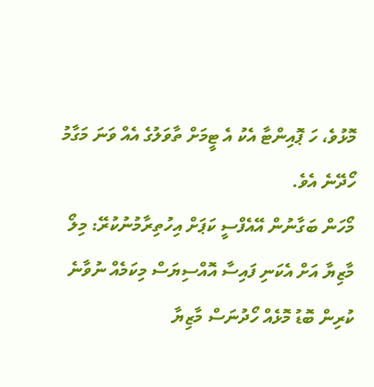މޮޅުވެ، ހަ ޕޮއިންޓާ އެކު އެ ޓީމަށް ތާވަލުގެ އެއް ވަނަ މަގާމު ހޯދޭނެ އެވެ.
މޯހަން ބަގާނުން އޭއެފްސީ ކަޕަށް އިހުތިރާމުނުކުރޭ: މިލޯ
މާޒިޔާ އަށް އެކަނި ފައިސާ އޮއްސިޔަސް މިކަމެއް ނުވާނެ
ކުރިން ބޮޑު މޮޅެއް ހޯދުނަސް މާޒިޔާ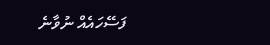ފަސޭހައެއް ނުވާނެ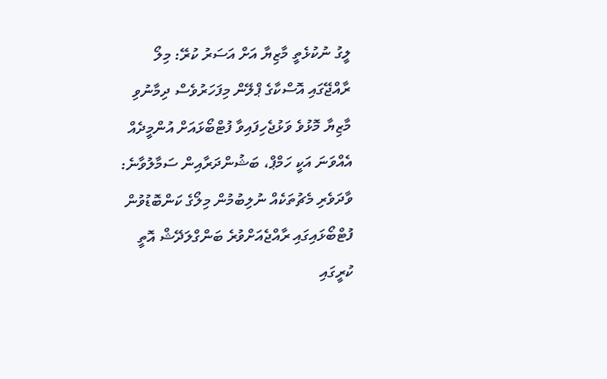ލީގު ނުކުޅެތީ މާޒިޔާ އަށް އަސަރު ކުރޭ: މިލޯ
ރާއްޖޭގައި އޮސްކާގެ ޕްލޭން މިފަހަރުވެސް ދިމާނުވި
މާޒިޔާ މޮޅުވެ ވަޅުޖެހިފައިވާ ފުޓްބޯޅައަށް އުންމީދެއް
އެއްވަނަ އަކީ ހަމްޕް، ބަޝުންދަރާއިން ސަމާލުވާނެ:
ވާދަވެރި މެޗުތަކެއް ނުލިބުމުން މިލޯގެ ކަންބޮޑުވުން
ފުޓްބޯޅައިގައި ރާއްޖެއަށްވުރެ ބަންގްލަދޭޝް އޮތީ ކުރީގައި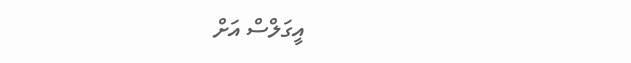އީގަލްސް އަށް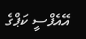އޭއެފްސީ ކަޕްގެ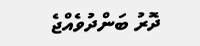ދޮރު ބަންދުވެއްޖެ